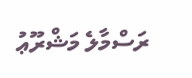ރަސްމާލެ މަޝްރޫޢު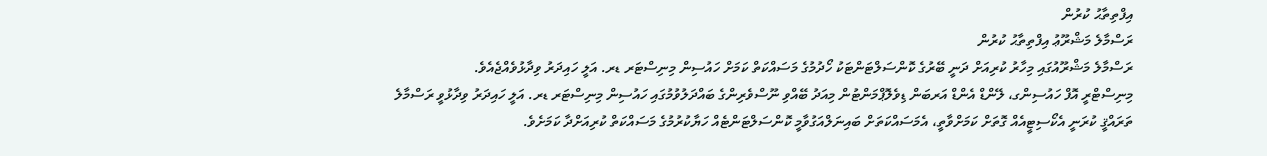އިފްތިތާޙު ކުރުން
ރަސްމާލެ މަޝްރޫޢު އިފްތިތާޙު ކުރުން
ރަސްމާލެ މަޝްރޫއުގައި މިހާރު ކުރިއަށް ދަނީ ބޭރުގެ ކޮންސަލްޓަންޓަކު ހޯދުމުގެ މަސައްކަތް ކަމަށް ހައުސިން މިނިސްޓަރ ޑރ. އަލީ ހައިދަރު ވިދާޅުވެއްޖެއެވެ.
މިނިސްޓްރީ އޮފް ހައުސިންގ، ލޭންޑް އެންޑް އަރބަން ޑިވެލޮޕްމަންޓުން މިއަދު ބޭއްވި ނޫސްވެރިންގެ ބައްދަލުވުމުގައި ހައުސިން މިނިސްޓަރ ޑރ. އަލީ ހައިދަރު ވިދާޅުވީ ރަސްމާލެ ތަރައްޤީ ކުރަނީ އެކޯސިޓީއެއް ގޮތަށް ކަމަށްވާތީ، އެމަސައްކަތަށް ބައިނަލްއަގުވާމީ ކޮންސަލްޓަންޓެއް ހަޔާކުރުމުގެ މަސައްކަތް ކުރިއަށްދާ ކަމަށެވެ.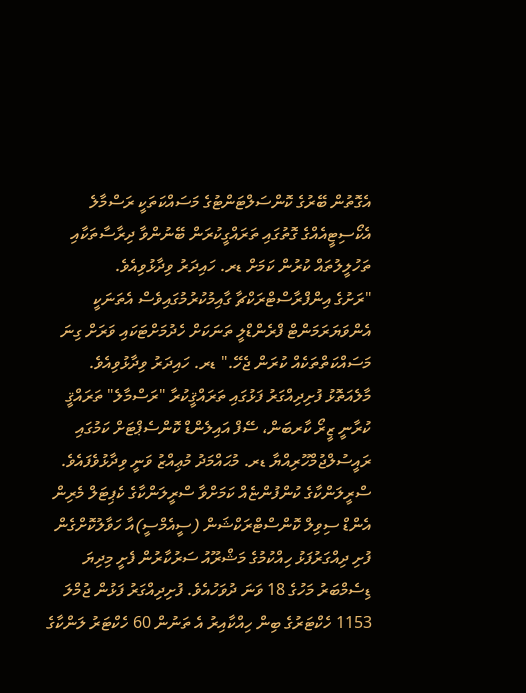އެގޮތުން ބޭރުގެ ކޮންސަލްޓަންޓުގެ މަސައްކަތަކީ ރަސްމާލެ އެކޯސިޓީއެއްގެ ގޮތުގައި ތަރައްގީކުރަން ބޭނުންވާ ދިރާސާތަކާއި ތަހުލީލުތައް ކުރުން ކަމަށް ޑރ. ހައިދަރު ވިދާޅުވިއެވެ.
"ރަށުގެ އިންފްރާސްޓްރަކްޗާ ގާއިމުކުރުމުގައިވެސް އެތަނަކީ އެންވަޔަރަމަންޓް ފްރެންޑްލީ ތަނަކަށް ހެދުމަށްޓަކައި ވަރަށް ގިނަ މަސައްކަތްތަކެއް ކުރަން ޖެހޭ." ޑރ. ހައިދަރު ވިދާޅުވިއެވެ.
މާލެއަތޮޅު ފުށިދިއްގަރު ފަޅުގައި ތަރައްޤީކުރާ "ރަސްމާލެ" ތަރައްޤީ ކުރާނީ ޒީރޯ ކާރބަން، ސޭފް އައިލެންޑް ކޮންސެޕްޓަށް ކަމުގައި ރައީސުލްޖުމްހޫރިއްޔާ ޑރ. މުޙައްމަދު މުޢިއްޒު ވަނީ ވިދާޅުވެފައެވެ.
ސްރީލަންކާގެ ކުންފުންޏެއް ކަމަށްވާ ސްރީލަންކާގެ ކެޕިޓަލް މެރިން އެންޑް ސިވިލް ކޮންސްޓްރަކްޝަން (ސީއެމްސީ)އާ ހަވާލުކޮށްގެން ފުށި ދިއްގަރުފަޅު ހިއްކުމުގެ މަޝްރޫއު ސަރުކާރުން ފެށީ މިދިޔަ ޑިސެމްބަރު މަހުގެ 18 ވަނަ ދުވަހުއެވެ. ފުށިދިއްގަރު ފަޅުން ޖުމްލަ 1153 ހެކްޓަރުގެ ބިން ހިއްކާއިރު އެ ތަނުން 60 ހެކްޓަރު ލަންކާގެ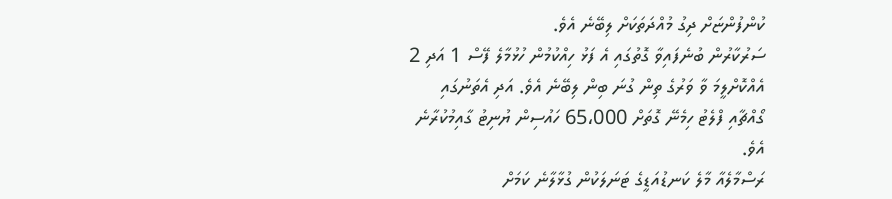ކުންފުންޏަށް ދިގު މުއްދަތަކަށް ލިބޭނެ އެވެ.
ސަރުކާރުން ބުނެފައިވާ ގޮތުގައި އެ ފަޅު ހިއްކުމުން ހުޅުމާލެ ފޭސް 1 އަދި 2 އެއްކޮށްލީމަ ވާ ވަރުގެ ތިން ގުނަ ބިން ލިބޭނެ އެވެ. އަދި އެތަނުގައި ގޯއްޗާއި ފްލެޓު ހިމެނޭ ގޮތަށް 65،000 ހައުސިން ޔުނިޓު ގާއިމުކުރާނެ އެވެ.
ރަސްމާލެއާ މާލެ ކަނޑުއަޑީގެ ޓަނަލަކުން ގުޅާލާނެ ކަމަށް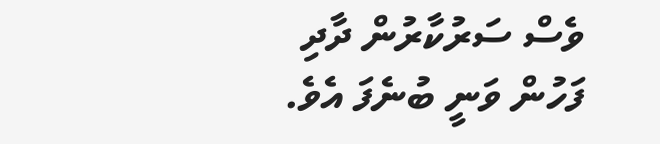ވެސް ސަރުކާރުން ދާދި ފަހުން ވަނީ ބުނެފަ އެވެ.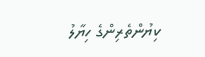ކިޔުންތެރިންގެ ހިޔާލު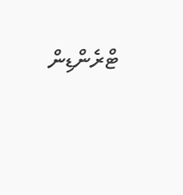ޓްރެންޑިން